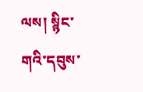ལས། སྙིང་གའི་དབུས་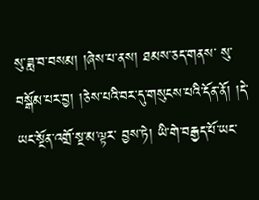སུ་ཟླ་བ་བསམ། །ཞེས་པ་ནས། ཐམས་ཅད་གནས་ སུ་བསྒོམ་པར་བྱ། །ཅེས་པའི་བར་དུ་གསུངས་པའི་དོན་ནོ། །དེ་ཡང་སྔོན་འགྲོ་སྔ་མ་ལྟར་ བྱས་ཏེ། ཡི་གེ་བརྒྱད་པོ་ཡང་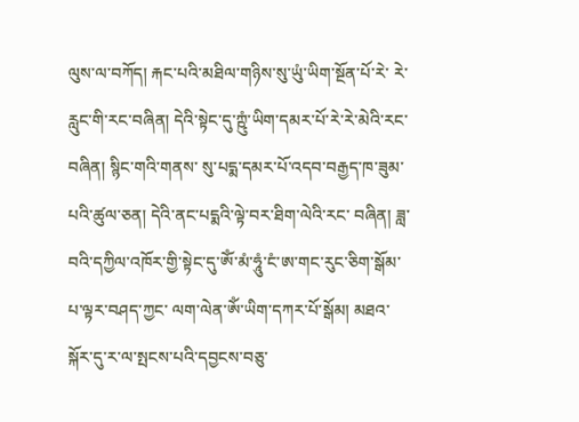ལུས་ལ་བཀོད། རྐང་པའི་མཐིལ་གཉིས་སུ་ཡུཾ་ཡིག་སྔོན་པོ་རེ་ རེ་རླུང་གི་རང་བཞིན། དེའི་སྟེང་དུ་ཀྵུཾ་ཡིག་དམར་པོ་རེ་རེ་མེའི་རང་བཞིན། སྙིང་གའི་གནས་ སུ་པདྨ་དམར་པོ་འདབ་བརྒྱད་ཁ་ཟུམ་པའི་ཚུལ་ཅན། དེའི་ནང་པདྨའི་ལྟེ་བར་ཐིག་ལེའི་རང་ བཞིན། ཟླ་བའི་དཀྱིལ་འཁོར་གྱི་སྟེང་དུ་ༀ་མཾ་ཧཱུཾ་ངཾ་ཨ་གང་རུང་ཅིག་སྒོམ་པ་ལྟར་བཤད་ཀྱང་ ལག་ལེན་ༀ་ཡིག་དཀར་པོ་སྒོམ། མཐའ་སྐོར་དུ་ར་ལ་སྤངས་པའི་དབྱངས་བཅུ་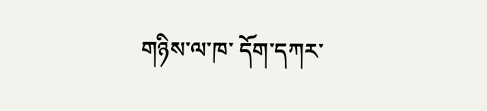གཉིས་ལ་ཁ་ དོག་དཀར་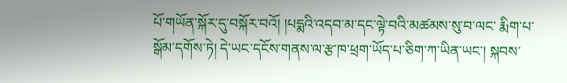པོ་གཡོན་སྐོར་དུ་བསྐོར་བའོ། །པདྨའི་འདབ་མ་དང་ལྟེ་བའི་མཚམས་སུ་བ་ལང་ རྨིག་པ་སྒོམ་དགོས་ཏེ། དེ་ཡང་དངོས་གནས་ལ་རྩ་ཁ་ཕྲག་ཡོད་པ་ཅིག་ཀ་ཡིན་ཡང་། སྐབས་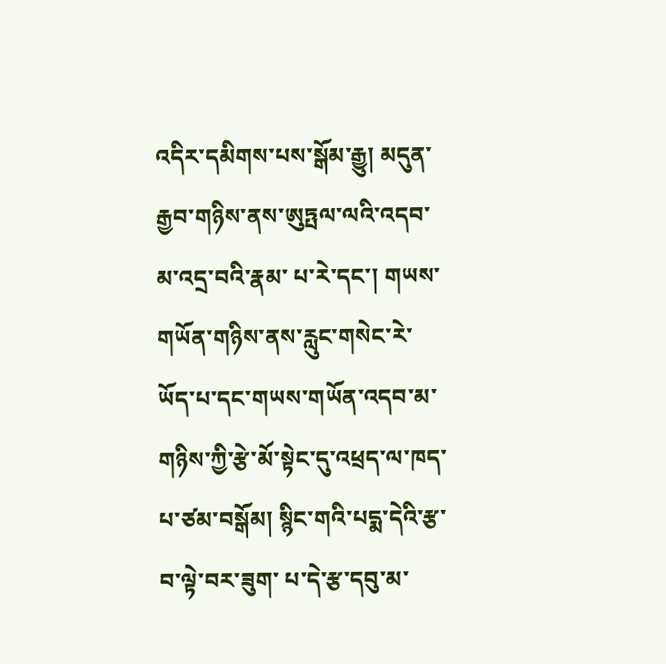འདིར་དམིགས་པས་སྒོམ་རྒྱུ། མདུན་རྒྱབ་གཉིས་ནས་ཨུཏྤལ་ལའི་འདབ་མ་འདྲ་བའི་རྣམ་ པ་རེ་དང་། གཡས་གཡོན་གཉིས་ནས་རླུང་གསེང་རེ་ཡོད་པ་དང་གཡས་གཡོན་འདབ་མ་ གཉིས་ཀྱི་རྩེ་མོ་སྟེང་དུ་འཕྲད་ལ་ཁད་པ་ཙམ་བསྒོམ། སྙིང་གའི་པདྨ་དེའི་རྩ་བ་ལྟེ་བར་ཟུག་ པ་དེ་རྩ་དབུ་མ་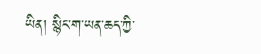ཡིན། སྙིང་ག་ཡན་ཆད་ཀྱི་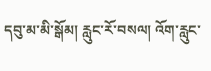དབུ་མ་མི་སྒོམ། རླུང་རོ་བསལ། འོག་རླུང་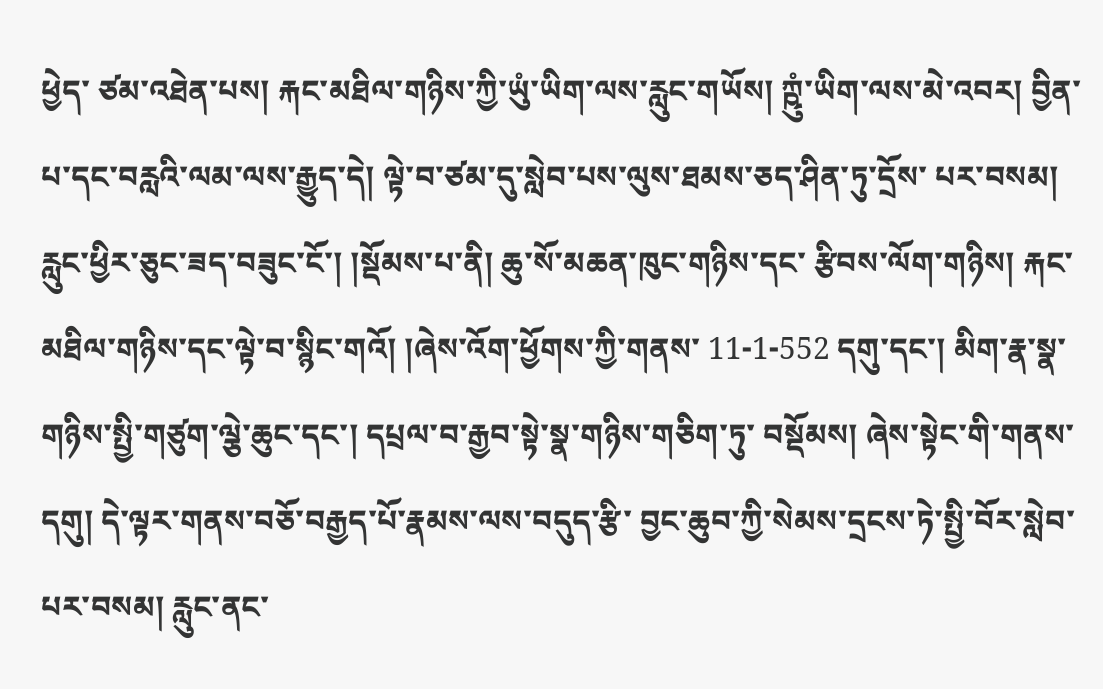ཕྱེད་ ཙམ་འཐེན་པས། རྐང་མཐིལ་གཉིས་ཀྱི་ཡུཾ་ཡིག་ལས་རླུང་གཡོས། ཀྵུཾ་ཡིག་ལས་མེ་འབར། བྱིན་པ་དང་བརླའི་ལམ་ལས་རྒྱུད་དེ། ལྟེ་བ་ཙམ་དུ་སླེབ་པས་ལུས་ཐམས་ཅད་ཤིན་ཏུ་དྲོས་ པར་བསམ། རླུང་ཕྱིར་ཅུང་ཟད་བཟུང་ངོ་། །སྡོམས་པ་ནི། ཆུ་སོ་མཆན་ཁུང་གཉིས་དང་ རྩིབས་ལོག་གཉིས། རྐང་མཐིལ་གཉིས་དང་ལྟེ་བ་སྙིང་གའོ། །ཞེས་འོག་ཕྱོགས་ཀྱི་གནས་ 11-1-552 དགུ་དང་། མིག་རྣ་སྣ་གཉིས་སྤྱི་གཙུག་ལྕེ་ཆུང་དང་། དཔྲལ་བ་རྒྱབ་སྟེ་སྣ་གཉིས་གཅིག་ཏུ་ བསྡོམས། ཞེས་སྟེང་གི་གནས་དགུ། དེ་ལྟར་གནས་བཅོ་བརྒྱད་པོ་རྣམས་ལས་བདུད་རྩི་ བྱང་ཆུབ་ཀྱི་སེམས་དྲངས་ཏེ་སྤྱི་བོར་སླེབ་པར་བསམ། རླུང་ནང་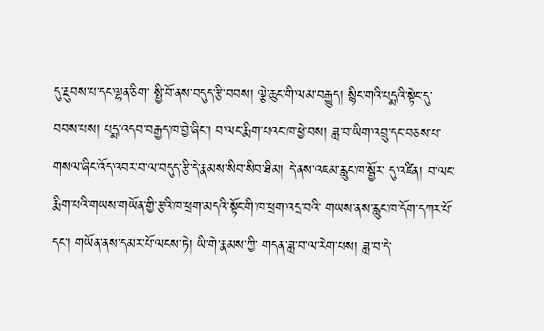དུ་རྔུབས་པ་དང་ལྷན་ཅིག་ སྤྱི་བོ་ནས་བདུད་རྩི་བབས། ལྕེ་ཆུང་གི་ལམ་བརྒྱུད། སྙིང་གའི་པདྨའི་སྟེང་དུ་བབས་པས། པདྨ་འདབ་བརྒྱད་ཁ་བྱེ་ཞིང་། བ་ལང་རྨིག་པའང་ཁ་ཕྱེ་བས། ཟླ་བ་ཡིག་འབྲུ་དང་བཅས་པ་ གསལ་ཞིང་འོད་འབར་བ་ལ་བདུད་རྩི་དེ་རྣམས་སིབ་སིབ་ཐིམ། དེ་ནས་འཇམ་རླུང་ཁ་སྦྱོར་ དུ་འཛིན། བ་ལང་རྨིག་པའི་གཡས་གཡོན་གྱི་རྩའི་ཁ་ཕྲག་མདའི་སྟོང་གི་ཁ་ཕྲག་འདྲ་བའི་ གཡས་ནས་རླུང་ཁ་དོག་དཀར་པོ་དང་། གཡོན་ནས་དམར་པོ་ལངས་ཏེ། ཡི་གེ་རྣམས་ཀྱི་ གདན་ཟླ་བ་ལ་རེག་པས། ཟླ་བ་དེ་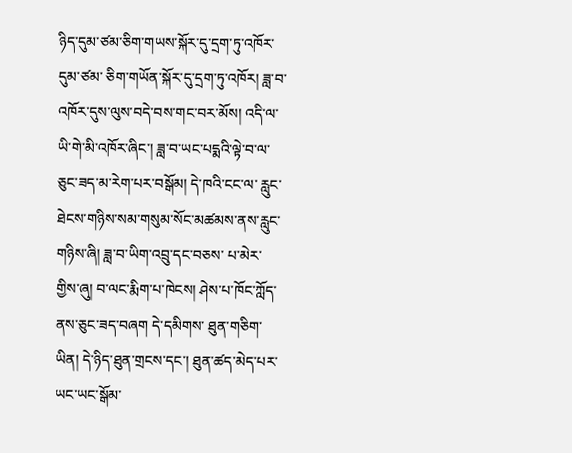ཉིད་དུམ་ཙམ་ཅིག་གཡས་སྐོར་དུ་དྲག་ཏུ་འཁོར་དུམ་ཙམ་ ཅིག་གཡོན་སྐོར་དུ་དྲག་ཏུ་འཁོར། ཟླ་བ་འཁོར་དུས་ལུས་བདེ་བས་གང་བར་མོས། འདི་ལ་ ཡི་གེ་མི་འཁོར་ཞིང་། ཟླ་བ་ཡང་པདྨའི་ལྟེ་བ་ལ་ཅུང་ཟད་མ་རེག་པར་བསྒོམ། དེ་ཁའི་ངང་ལ་ རླུང་ཐེངས་གཉིས་སམ་གསུམ་སོང་མཚམས་ནས་རླུང་གཉིས་ཞི། ཟླ་བ་ཡིག་འབྲུ་དང་བཅས་ པ་མེར་གྱིས་ཞུ། བ་ལང་རྨིག་པ་ཁེངས། ཤེས་པ་ཁོང་ཀློད་ནས་ཅུང་ཟད་བཞག དེ་དམིགས་ ཐུན་གཅིག་ཡིན། དེ་ཉིད་ཐུན་གྲངས་དང་། ཐུན་ཚད་མེད་པར་ཡང་ཡང་སྒོམ་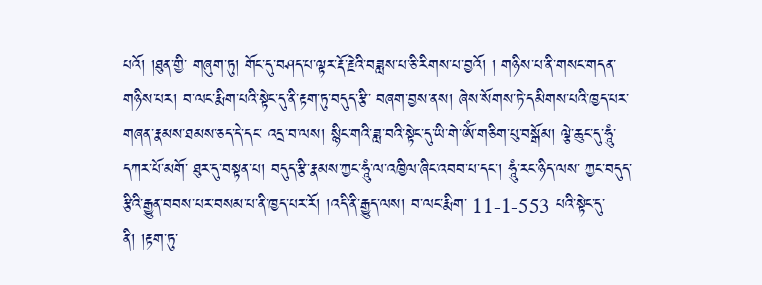པའོ། །ཐུན་གྱི་ གཞུག་ཏུ། གོང་དུ་བཤད་པ་ལྟར་རྡོ་རྗེའི་བཟླས་པ་ཅི་རིགས་པ་བྱའོ། ། གཉིས་པ་ནི་གསང་གདན་གཉིས་པར། བ་ལང་རྨིག་པའི་སྟེང་དུ་ནི་རྟག་ཏུ་བདུད་རྩི་ བཞག་བྱས་ནས། ཞེས་སོགས་ཏེ་དམིགས་པའི་ཁྱད་པར་གཞན་རྣམས་ཐམས་ཅད་དེ་དང་ འདྲ་བ་ལས། སྙིང་གའི་ཟླ་བའི་སྟེང་དུ་ཡི་གེ་ༀ་གཅིག་པུ་བསྒོམ། ལྕེ་ཆུང་དུ་ཧཱུཾ་དཀར་པོ་མགོ་ ཐུར་དུ་བསྟན་པ། བདུད་རྩི་རྣམས་ཀྱང་ཧཱུཾ་ལ་འཁྱིལ་ཞིང་འབབ་པ་དང་། ཧཱུཾ་རང་ཉིད་ལས་ ཀྱང་བདུད་རྩིའི་རྒྱུན་བབས་པར་བསམ་པ་ནི་ཁྱད་པར་རོ། །འདི་ནི་རྒྱུད་ལས། བ་ལང་རྨིག་ 11-1-553 པའི་སྟེང་དུ་ནི། །རྟག་ཏུ་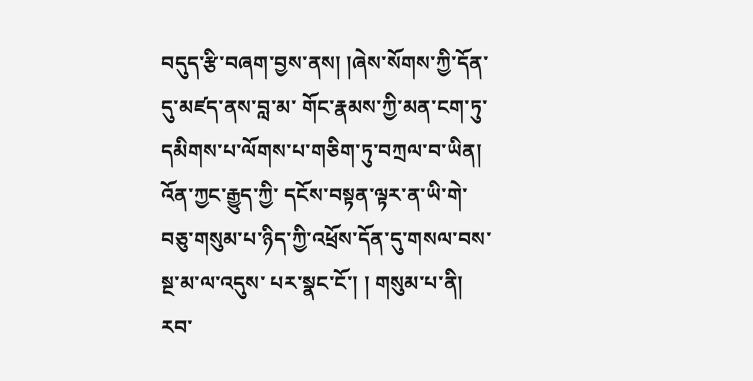བདུད་རྩི་བཞག་བྱས་ནས། །ཞེས་སོགས་ཀྱི་དོན་དུ་མཛད་ནས་བླ་མ་ གོང་རྣམས་ཀྱི་མན་ངག་ཏུ་དམིགས་པ་ལོགས་པ་གཅིག་ཏུ་བཀྲལ་བ་ཡིན། འོན་ཀྱང་རྒྱུད་ཀྱི་ དངོས་བསྟན་ལྟར་ན་ཡི་གེ་བཅུ་གསུམ་པ་ཉིད་ཀྱི་འཕྲོས་དོན་དུ་གསལ་བས་སྔ་མ་ལ་འདུས་ པར་སྣང་ངོ་། ། གསུམ་པ་ནི། རབ་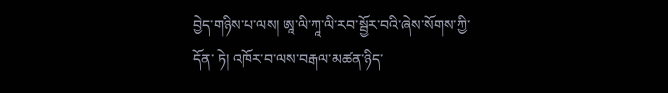བྱེད་གཉིས་པ་ལས། ཨཱ་ལི་ཀཱ་ལི་རབ་སྦྱོར་བའི་ཞེས་སོགས་ཀྱི་དོན་ ཏེ། འཁོར་བ་ལས་བརྒལ་མཚན་ཉིད་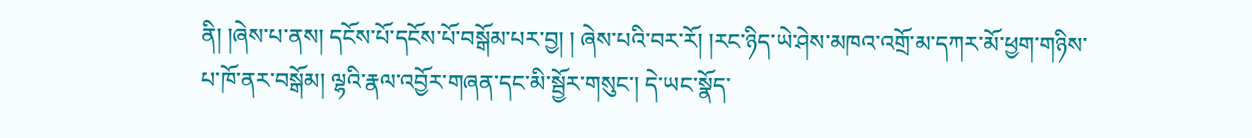ནི། །ཞེས་པ་ནས། དངོས་པོ་དངོས་པོ་བསྒོམ་པར་བྱ། ། ཞེས་པའི་བར་རོ། །རང་ཉིད་ཡེ་ཤེས་མཁའ་འགྲོ་མ་དཀར་མོ་ཕྱག་གཉིས་པ་ཁོ་ནར་བསྒོམ། ལྷའི་རྣལ་འབྱོར་གཞན་དང་མི་སྦྱོར་གསུང་། དེ་ཡང་སྣོད་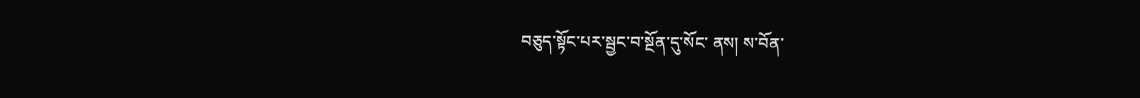བཅུད་སྟོང་པར་སྦྱང་བ་སྔོན་དུ་སོང་ ནས། ས་བོན་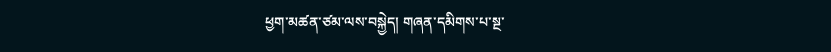ཕྱག་མཚན་ཙམ་ལས་བསྐྱེད། གཞན་དམིགས་པ་སྔ་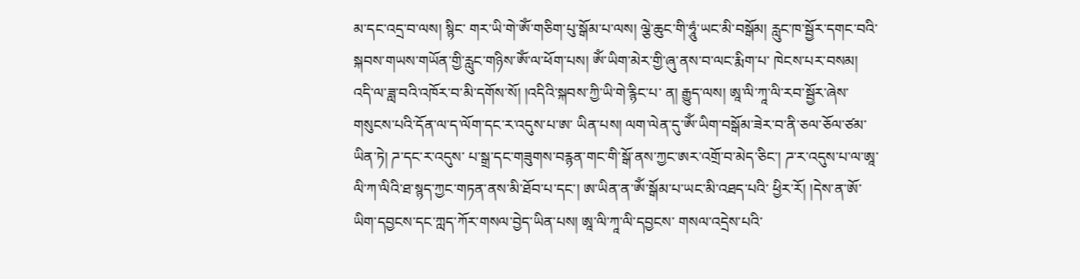མ་དང་འདྲ་བ་ལས། སྙིང་ གར་ཡི་གེ་ༀ་གཅིག་པུ་སྒོམ་པ་ལས། ལྕེ་ཆུང་གི་ཧཱུཾ་ཡང་མི་བསྒོམ། རླུང་ཁ་སྦྱོར་དགང་བའི་ སྐབས་གཡས་གཡོན་གྱི་རླུང་གཉིས་ༀ་ལ་ཕོག་པས། ༀ་ཡིག་མེར་གྱི་ཞུ་ནས་བ་ལང་རྨིག་པ་ ཁེངས་པར་བསམ། འདི་ལ་ཟླ་བའི་འཁོར་བ་མི་དགོས་སོ། །འདིའི་སྐབས་ཀྱི་ཡི་གེ་རྙིང་པ་ ན། རྒྱུད་ལས། ཨཱ་ལི་ཀཱ་ལི་རབ་སྦྱོར་ཞེས་གསུངས་པའི་དོན་ལ་ད་ལོག་དང་ར་འདུས་པ་ཨ་ ཡིན་པས། ལག་ལེན་དུ་ༀ་ཡིག་བསྒོམ་ཟེར་བ་ནི་ཅལ་ཅོལ་ཙམ་ཡིན་ཏེ། ཌ་དང་ར་འདུས་ པ་སྒྲ་དང་གཟུགས་བརྙན་གང་གི་སྒོ་ནས་ཀྱང་ཨར་འགྲོ་བ་མེད་ཅིང་། ཌ་ར་འདུས་པ་ལ་ཨཱ་ ལི་ཀ་ལིའི་ཐ་སྙད་ཀྱང་གཏན་ནས་མི་ཐོབ་པ་དང་། ཨ་ཡིན་ན་ༀ་སྒོམ་པ་ཡང་མི་འཐད་པའི་ ཕྱིར་རོ། །དེས་ན་ཨོ་ཡིག་དབྱངས་དང་ཀླད་ཀོར་གསལ་བྱེད་ཡིན་པས། ཨཱ་ལི་ཀཱ་ལི་དབྱངས་ གསལ་འདྲེས་པའི་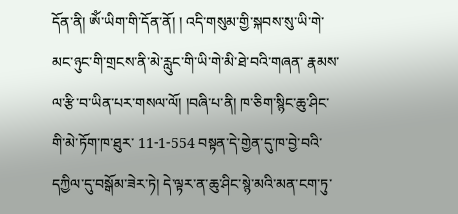དོན་ནི། ༀ་ཡིག་གི་དོན་ནོ། ། འདི་གསུམ་གྱི་སྐབས་སུ་ཡི་གེ་མང་ཉུང་གི་གྲངས་ནི་མེ་རླུང་གི་ཡི་གེ་མི་ཐེ་བའི་གཞན་ རྣམས་ལ་རྩི་བ་ཡིན་པར་གསལ་ལོ། །བཞི་པ་ནི། ཁ་ཅིག་སྙིང་ཆུ་ཤིང་གི་མེ་ཏོག་ཁ་ཐུར་ 11-1-554 བསྟན་དེ་གྱེན་དུ་ཁ་བྱེ་བའི་དཀྱིལ་དུ་བསྒོམ་ཟེར་ཏེ། དེ་ལྟར་ན་ཆུ་ཤིང་སྙེ་མའི་མན་ངག་ཏུ་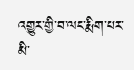འགྱུར་གྱི་བ་ལང་རྨིག་པར་མི་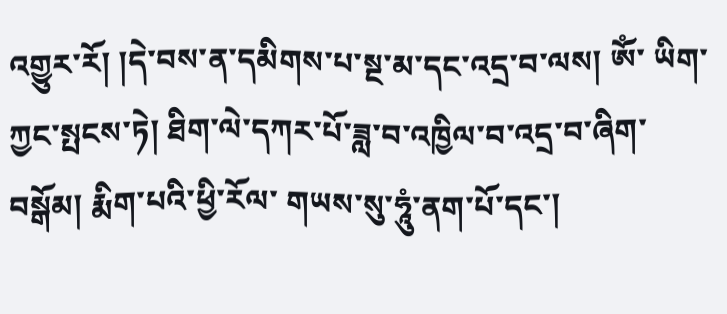འགྱུར་རོ། །དེ་བས་ན་དམིགས་པ་སྔ་མ་དང་འདྲ་བ་ལས། ༀ་ ཡིག་ཀྱང་སྤངས་ཏེ། ཐིག་ལེ་དཀར་པོ་ཟླ་བ་འཁྱིལ་བ་འདྲ་བ་ཞིག་བསྒོམ། རྨིག་པའི་ཕྱི་རོལ་ གཡས་སུ་ཧཱུཾ་ནག་པོ་དང་།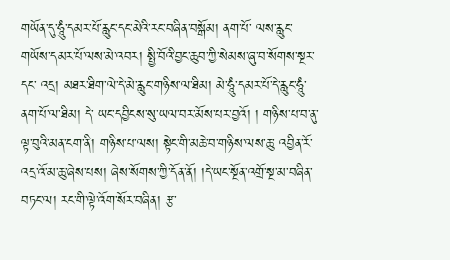གཡོན་དུ་ཧཱུཾ་དམར་པོ་རླུང་དང་མེའི་རང་བཞིན་བསྒོམ། ནག་པོ་ ལས་རླུང་གཡོས་དམར་པོ་ལས་མེ་འབར། སྤྱི་བོའི་བྱང་ཆུབ་ཀྱི་སེམས་ཞུ་བ་སོགས་སྔར་དང་ འདྲ། མཐར་ཐིག་ལེ་དེ་མེ་རླུང་གཉིས་ལ་ཐིམ། མེ་ཧཱུཾ་དམར་པོ་དེ་རླུང་ཧཱུཾ་ནག་པོ་ལ་ཐིམ། དེ་ ཡང་དབྱིངས་སུ་ཡལ་བར་མོས་པར་བྱའོ། ། གཉིས་པ་བ་ནུ་ལྟ་བུའི་མན་ངག་ནི། གཉིས་པ་ལས། སྟེང་གི་མཆེ་བ་གཉིས་ལས་ཆུ་ འབྱིན་རོ་འདྲ་འོ་མ་ཆུ་ཞེས་པས། ཞེས་སོགས་ཀྱི་དོན་ནོ། །དེ་ཡང་སྔོན་འགྲོ་སྔ་མ་བཞིན་ བཏང་ལ། རང་གི་ལྟེ་འོག་སོར་བཞིན། རྩ་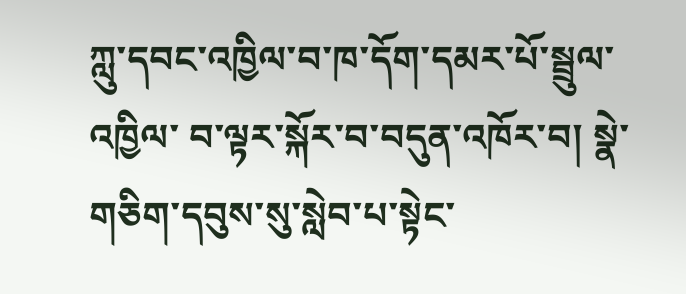ཀླུ་དབང་འཁྱིལ་བ་ཁ་དོག་དམར་པོ་སྦྲུལ་འཁྱིལ་ བ་ལྟར་སྐོར་བ་བདུན་འཁོར་བ། སྣེ་གཅིག་དབུས་སུ་སླེབ་པ་སྟེང་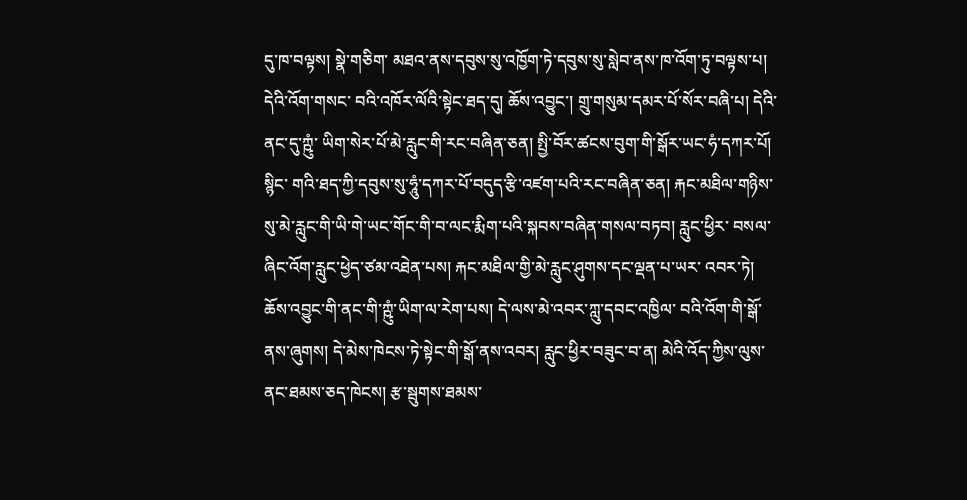དུ་ཁ་བལྟས། སྣེ་གཅིག་ མཐའ་ནས་དབུས་སུ་འཁྱོག་ཏེ་དབུས་སུ་སླེབ་ནས་ཁ་འོག་ཏུ་བལྟས་པ། དེའི་འོག་གསང་ བའི་འཁོར་ལོའི་སྟེང་ཐད་དུ། ཆོས་འབྱུང་། གྲུ་གསུམ་དམར་པོ་སོར་བཞི་པ། དེའི་ནང་དུ་ཀྵུཾ་ ཡིག་སེར་པོ་མེ་རླུང་གི་རང་བཞིན་ཅན། སྤྱི་བོར་ཚངས་བུག་གི་སྒོར་ཡང་ཧཾ་དཀར་པོ། སྙིང་ གའི་ཐད་ཀྱི་དབུས་སུ་ཧཱུཾ་དཀར་པོ་བདུད་རྩི་འཛག་པའི་རང་བཞིན་ཅན། རྐང་མཐིལ་གཉིས་ སུ་མེ་རླུང་གི་ཡི་གེ་ཡང་གོང་གི་བ་ལང་རྨིག་པའི་སྐབས་བཞིན་གསལ་བཏབ། རླུང་ཕྱིར་ བསལ་ཞིང་འོག་རླུང་ཕྱེད་ཙམ་འཐེན་པས། རྐང་མཐིལ་གྱི་མེ་རླུང་ཤུགས་དང་ལྡན་པ་ཡར་ འབར་ཏེ། ཆོས་འབྱུང་གི་ནང་གི་ཀྵུཾ་ཡིག་ལ་རེག་པས། དེ་ལས་མེ་འབར་ཀླུ་དབང་འཁྱིལ་ བའི་འོག་གི་སྒོ་ནས་ཞུགས། དེ་མེས་ཁེངས་ཏེ་སྟེང་གི་སྒོ་ནས་འབར། རླུང་ཕྱིར་བཟུང་བ་ན། མེའི་འོད་ཀྱིས་ལུས་ནང་ཐམས་ཅད་ཁེངས། རྩ་སྦུགས་ཐམས་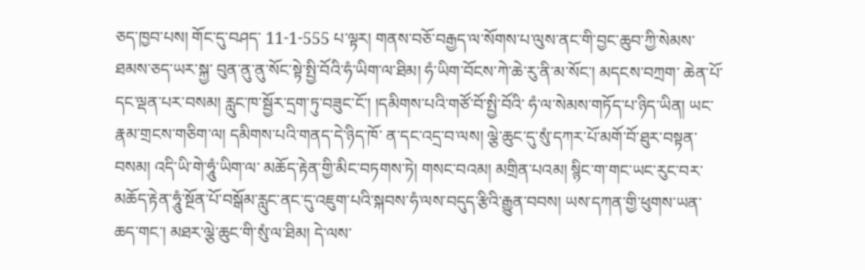ཅད་ཁྱབ་པས། གོང་དུ་བཤད་ 11-1-555 པ་ལྟར། གནས་བཅོ་བརྒྱད་ལ་སོགས་པ་ལུས་ནང་གི་བྱང་ཆུབ་ཀྱི་སེམས་ཐམས་ཅད་ཡར་སྐྱ་ བུན་ནུ་ནུ་སོང་སྟེ་སྤྱི་བོའི་ཧཾ་ཡིག་ལ་ཐིམ། ཧཾ་ཡིག་བོངས་ཀེ་ཆེ་རུ་ནི་མ་སོང་། མདངས་བཀྲག་ ཆེན་པོ་དང་ལྡན་པར་བསམ། རླུང་ཁ་སྦྱོར་དྲག་ཏུ་བཟུང་ངོ་། །དམིགས་པའི་གཙོ་བོ་སྤྱི་བོའི་ ཧཾ་ལ་སེམས་གཏོད་པ་ཉིད་ཡིན། ཡང་རྣམ་གྲངས་གཅིག་ལ། དམིགས་པའི་གནད་དེ་ཉིད་ཁོ་ ན་དང་འདྲ་བ་ལས། ལྕེ་ཆུང་དུ་སུཾ་དཀར་པོ་མགོ་བོ་ཐུར་བསྟན་བསམ། འདི་ཡི་གེ་ཧཱུཾ་ཡིག་ལ་ མཆོད་རྟེན་གྱི་མིང་བཏགས་ཏེ། གསང་བའམ། མགྲིན་པའམ། སྙིང་ག་གང་ཡང་རུང་བར་ མཆོད་རྟེན་ཧཱུཾ་སྔོན་པོ་བསྒོམ་རླུང་ནང་དུ་འཇུག་པའི་སྐབས་ཧཾ་ལས་བདུད་རྩིའི་རྒྱུན་བབས། ཡས་དཀན་གྱི་ཕུགས་ཡན་ཆད་གང་། མཐར་ལྕེ་ཆུང་གི་སུཾ་ལ་ཐིམ། དེ་ལས་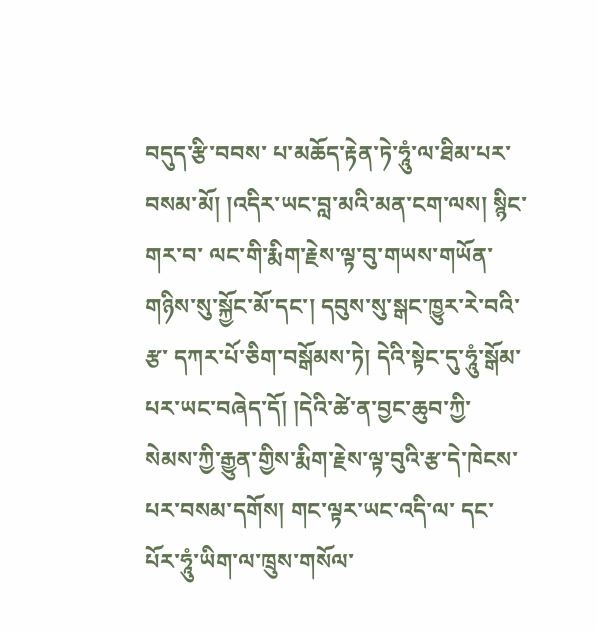བདུད་རྩི་བབས་ པ་མཆོད་རྟེན་ཏེ་ཧཱུཾ་ལ་ཐིམ་པར་བསམ་མོ། །འདིར་ཡང་བླ་མའི་མན་ངག་ལས། སྙིང་གར་བ་ ལང་གི་རྨིག་རྗེས་ལྟ་བུ་གཡས་གཡོན་གཉིས་སུ་སྐྱོང་མོ་དང་། དབུས་སུ་སྒང་ཁྱུར་རེ་བའི་རྩ་ དཀར་པོ་ཅིག་བསྒོམས་ཏེ། དེའི་སྟེང་དུ་ཧཱུཾ་སྒོམ་པར་ཡང་བཞེད་དོ། །དེའི་ཚེ་ན་བྱང་ཆུབ་ཀྱི་ སེམས་ཀྱི་རྒྱུན་གྱིས་རྨིག་རྗེས་ལྟ་བུའི་རྩ་དེ་ཁེངས་པར་བསམ་དགོས། གང་ལྟར་ཡང་འདི་ལ་ དང་པོར་ཧཱུཾ་ཡིག་ལ་ཁྲུས་གསོལ་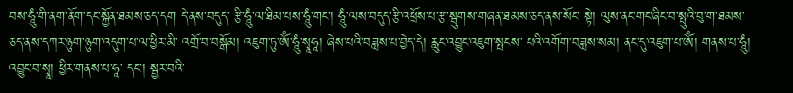བས་ཧཱུཾ་གི་ནག་ནོག་དང་སྐྱོན་ཐམས་ཅད་དག དེ་ནས་བདུད་ རྩི་ཧཱུཾ་ལ་ཐིམ་པས་ཧཱུཾ་གང་། ཧཱུཾ་ལས་བདུད་རྩི་འཕྲོས་པ་རྩ་སྦུགས་གཞན་ཐམས་ཅད་ནས་སོང་ སྟེ། ལུས་ནང་གང་ཞིང་བ་སྤུའི་བུ་ག་ཐམས་ཅད་ནས་དཀར་ཉུག་ཉུག་འདུག་པ་ལ་ཕྱིར་མི་ འགྲོ་བ་བསྒོམ། འཇུག་ཏུ་ༀ་ཧཱུཾ་སྭཱཧཱ། ཞེས་པའི་བཟླས་པ་བྱེད་དེ། རླུང་འབྱུང་འཇུག་སྤངས་ པའི་འགོག་བཟླས་སམ། ནང་དུ་འཇུག་པ་ༀ། གནས་པ་ཧཱུཾ། འབྱུང་བ་སྭཱ། ཕྱིར་གནས་པ་ཧཱ་ དང་། སྦྱར་བའི་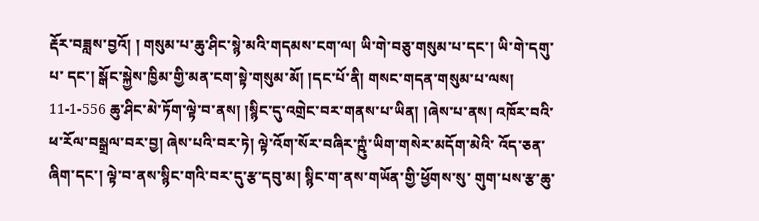རྡོར་བཟླས་བྱའོ། ། གསུམ་པ་ཆུ་ཤིང་སྙེ་མའི་གདམས་ངག་ལ། ཡི་གེ་བཅུ་གསུམ་པ་དང་། ཡི་གེ་དགུ་པ་ དང་། སྒོང་སྐྱེས་ཁྱིམ་གྱི་མན་ངག་སྟེ་གསུམ་མོ། །དང་པོ་ནི། གསང་གདན་གསུམ་པ་ལས། 11-1-556 ཆུ་ཤིང་མེ་ཏོག་ལྟེ་བ་ནས། །སྙིང་དུ་འགྲེང་བར་གནས་པ་ཡིན། །ཞེས་པ་ནས། འཁོར་བའི་ ཕ་རོལ་བསྒྲལ་བར་བྱ། ཞེས་པའི་བར་ཏེ། ལྟེ་འོག་སོར་བཞིར་ཀྵུཾ་ཡིག་གསེར་མདོག་མེའི་ འོད་ཅན་ཞིག་དང་། ལྟེ་བ་ནས་སྙིང་གའི་བར་དུ་རྩ་དབུ་མ། སྙིང་ག་ནས་གཡོན་གྱི་ཕྱོགས་སུ་ གུག་པས་རྩ་ཆུ་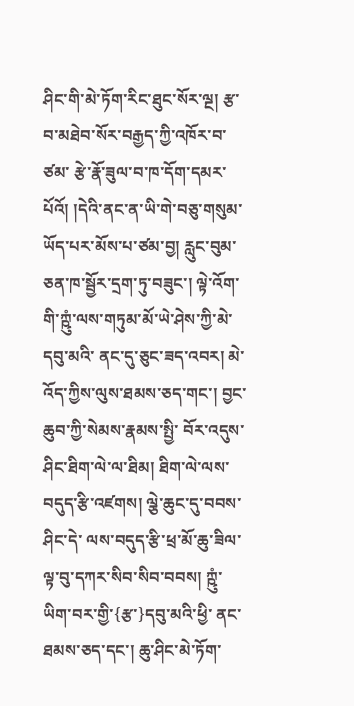ཤིང་གི་མེ་ཏོག་རིང་ཐུང་སོར་ལྔ། རྩ་བ་མཐེབ་སོར་བརྒྱད་ཀྱི་འཁོར་བ་ཙམ་ རྩེ་རྣོ་ཟུལ་བ་ཁ་དོག་དམར་པོའོ། །དེའི་ནང་ན་ཡི་གེ་བཅུ་གསུམ་ཡོད་པར་མོས་པ་ཙམ་བྱ། རླུང་བུམ་ཅན་ཁ་སྦྱོར་དྲག་ཏུ་བཟུང་། ལྟེ་འོག་གི་ཀྵུཾ་ལས་གཏུམ་མོ་ཡེ་ཤེས་ཀྱི་མེ་དབུ་མའི་ ནང་དུ་ཅུང་ཟད་འབར། མེ་འོད་ཀྱིས་ལུས་ཐམས་ཅད་གང་། བྱང་ཆུབ་ཀྱི་སེམས་རྣམས་སྤྱི་ བོར་འདུས་ཤིང་ཐིག་ལེ་ལ་ཐིམ། ཐིག་ལེ་ལས་བདུད་རྩི་འཛགས། ལྕེ་ཆུང་དུ་བབས་ཤིང་དེ་ ལས་བདུད་རྩི་ཕྲ་མོ་ཆུ་ཟིལ་ལྟ་བུ་དཀར་སིབ་སིབ་བབས། ཀྵུཾ་ཡིག་བར་གྱི་{རྩ་}དབུ་མའི་ཕྱི་ ནང་ཐམས་ཅད་དང་། ཆུ་ཤིང་མེ་ཏོག་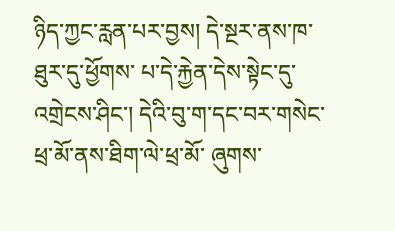ཉིད་ཀྱང་རླན་པར་བྱས། དེ་སྔར་ནས་ཁ་ཐུར་དུ་ཕྱོགས་ པ་དེ་རྐྱེན་དེས་སྟེང་དུ་འགྲེངས་ཤིང་། དེའི་བུ་ག་དང་བར་གསེང་ཕྲ་མོ་ནས་ཐིག་ལེ་ཕྲ་མོ་ ཞུགས་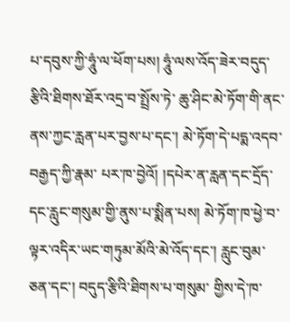པ་དབུས་ཀྱི་ཧཱུཾ་ལ་ཕོག་པས། ཧཱུཾ་ལས་འོད་ཟེར་བདུད་རྩིའི་ཐིགས་ཐོར་འདྲ་བ་སྤྲོས་ཏེ་ ཆུ་ཤིང་མེ་ཏོག་གི་ནང་ནས་ཀྱང་རླན་པར་བྱས་པ་དང་། མེ་ཏོག་དེ་པདྨ་འདབ་བརྒྱད་ཀྱི་རྣམ་ པར་ཁ་བྱེའོ། །དཔེར་ན་རླན་དང་དྲོད་དང་རླུང་གསུམ་གྱི་ནུས་པ་སྨིན་པས། མེ་ཏོག་ཁ་ཕྱེ་བ་ ལྟར་འདིར་ཡང་གཏུམ་མོའི་མེ་འོད་དང་། རླུང་བུམ་ཅན་དང་། བདུད་རྩིའི་ཐིགས་པ་གསུམ་ གྱིས་དེ་ཁ་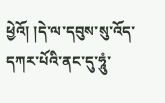ཕྱེའོ། །དེ་ལ་དབུས་སུ་འོད་དཀར་པོའི་ནང་དུ་ཧཱུཾ་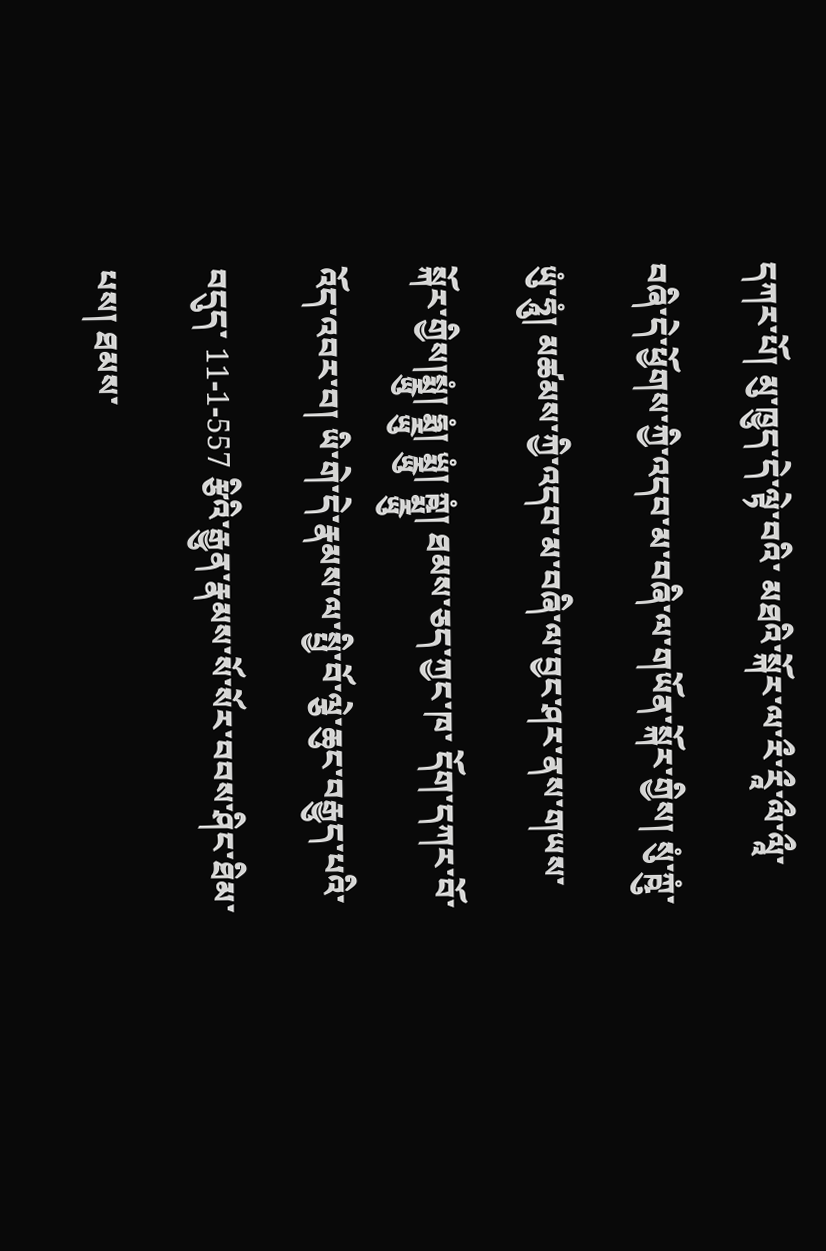དཀར་པོ། མུ་ཁྱུད་དེ་ལྟེ་བའི་ མཐའི་སྐོར་ལ་རྀ་རཱྀ་ལྀ་ལཱྀ་བཞི་དེ་ཕྱོགས་ཀྱི་འདབ་མ་བཞི་ལ་གཡོན་སྐོར་གྱིས། སུཾ་ཀྵུཾ་ཡུཾ་ཧཱུཾ། མཚམས་ཀྱི་འདབ་མ་བཞི་ལ་བྱང་ཤར་ནས་གཡས་སྐོར་གྱིས།སྨྼྻུཾ། ཧྨྼྻུཾ། ཡྨྼྻུཾ། ཀྵྨྼྻུཾ། ཐམས་ཅད་ཀྱང་ཁ་ དོག་དཀར་བོ་འོད་འབར་བ། ཡི་གེ་དེ་རྣམས་ལ་སྤྱི་བོ་ལྕེ་ཆུང་བརྒྱུད་པའི་བདུད་ 11-1-557 རྩིའི་རྒྱུན་རྣམས་སོ་སོར་བབས་ཤིང་ཐིམ་པས། ཐམས་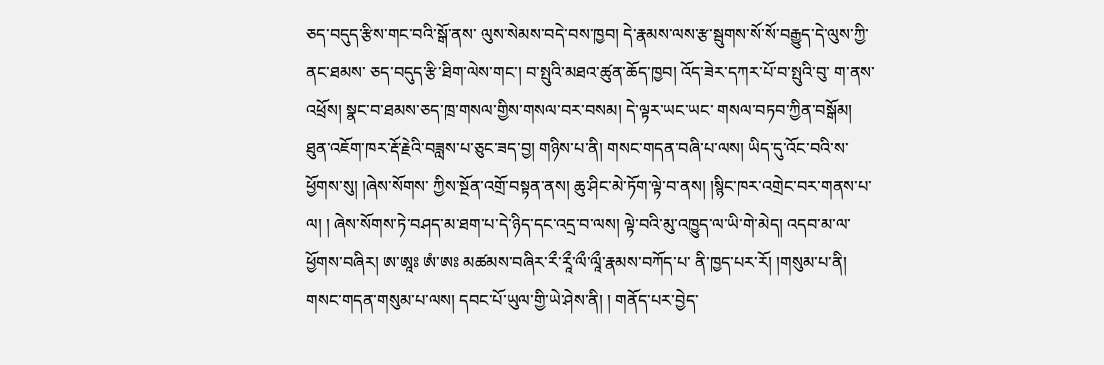ཅད་བདུད་རྩིས་གང་བའི་སྒོ་ནས་ ལུས་སེམས་བདེ་བས་ཁྱབ། དེ་རྣམས་ལས་རྩ་སྦུགས་སོ་སོ་བརྒྱུད་དེ་ལུས་ཀྱི་ནང་ཐམས་ ཅད་བདུད་རྩི་ཐིག་ལེས་གང་། བ་སྤུའི་མཐའ་ཚུན་ཆོད་ཁྱབ། འོད་ཟེར་དཀར་པོ་བ་སྤུའི་བུ་ ག་ནས་འཕྲོས། སྣང་བ་ཐམས་ཅད་ཁྲ་གསལ་གྱིས་གསལ་བར་བསམ། དེ་ལྟར་ཡང་ཡང་ གསལ་བཏབ་ཀྱིན་བསྒོམ། ཐུན་འཇོག་ཁར་རྡོ་རྗེའི་བཟླས་པ་ཅུང་ཟད་བྱ། གཉིས་པ་ནི། གསང་གདན་བཞི་པ་ལས། ཡིད་དུ་འོང་བའི་ས་ཕྱོགས་སུ། །ཞེས་སོགས་ ཀྱིས་སྔོན་འགྲོ་བསྟན་ནས། ཆུ་ཤིང་མེ་ཏོག་ལྟེ་བ་ནས། །སྙིང་ཁར་འགྲེང་བར་གནས་པ་ལ། ། ཞེས་སོགས་ཏེ་བཤད་མ་ཐག་པ་དེ་ཉིད་དང་འདྲ་བ་ལས། ལྟེ་བའི་མུ་འཁྱུད་ལ་ཡི་གེ་མེད། འདབ་མ་ལ་ཕྱོགས་བཞིར། ཨ་ཨཱཿ ཨཾ་ཨཿ མཚམས་བཞིར་རྀ་རཱྀ་ལྀ་ལཱྀ་རྣམས་བཀོད་པ་ ནི་ཁྱད་པར་རོ། །གསུམ་པ་ནི། གསང་གདན་གསུམ་པ་ལས། དབང་པོ་ཡུལ་གྱི་ཡེ་ཤེས་ནི། ། གནོད་པར་བྱེད་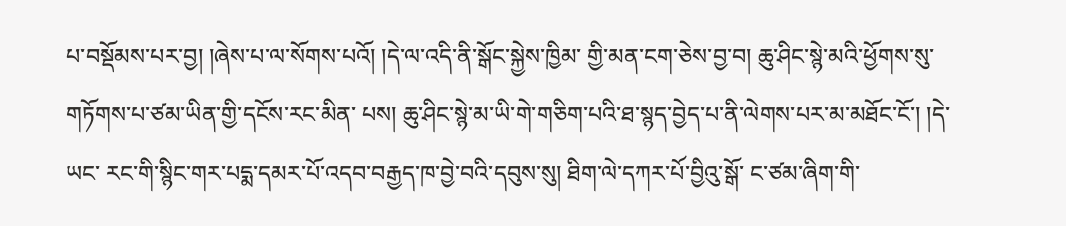པ་བསྡོམས་པར་བྱ། །ཞེས་པ་ལ་སོགས་པའོ། །དེ་ལ་འདི་ནི་སྒོང་སྐྱེས་ཁྱིམ་ གྱི་མན་ངག་ཅེས་བྱ་བ། ཆུ་ཤིང་སྙེ་མའི་ཕྱོགས་སུ་གཏོགས་པ་ཙམ་ཡིན་གྱི་དངོས་རང་མིན་ པས། ཆུ་ཤིང་སྙེ་མ་ཡི་གེ་གཅིག་པའི་ཐ་སྙད་བྱེད་པ་ནི་ལེགས་པར་མ་མཐོང་ངོ་། །དེ་ཡང་ རང་གི་སྙིང་གར་པདྨ་དམར་པོ་འདབ་བརྒྱད་ཁ་བྱེ་བའི་དབུས་སུ། ཐིག་ལེ་དཀར་པོ་བྱིའུ་སྒོ་ ང་ཙམ་ཞིག་གི་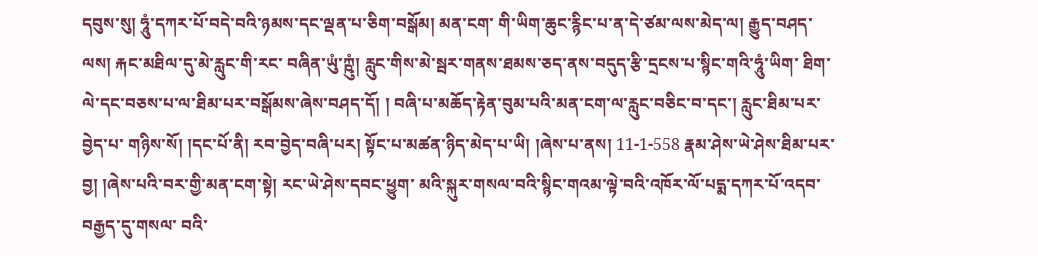དབུས་སུ། ཧཱུཾ་དཀར་པོ་བདེ་བའི་ཉམས་དང་ལྡན་པ་ཅིག་བསྒོམ། མན་ངག་ གི་ཡིག་ཆུང་རྙིང་པ་ན་དེ་ཙམ་ལས་མེད་ལ། རྒྱུད་བཤད་ལས། རྐང་མཐིལ་དུ་མེ་རླུང་གི་རང་ བཞིན་ཡུཾ་ཀྵུཾ། རླུང་གིས་མེ་སྦར་གནས་ཐམས་ཅད་ནས་བདུད་རྩི་དྲངས་པ་སྙིང་གའི་ཧཱུཾ་ཡིག་ ཐིག་ལེ་དང་བཅས་པ་ལ་ཐིམ་པར་བསྒོམས་ཞེས་བཤད་དོ། ། བཞི་པ་མཆོད་རྟེན་བུམ་པའི་མན་ངག་ལ་རླུང་བཅིང་བ་དང་། རླུང་ཐིམ་པར་བྱེད་པ་ གཉིས་སོ། །དང་པོ་ནི། རབ་བྱེད་བཞི་པར། སྟོང་པ་མཚན་ཉིད་མེད་པ་ཡི། །ཞེས་པ་ནས། 11-1-558 རྣམ་ཤེས་ཡེ་ཤེས་ཐིམ་པར་བྱ། །ཞེས་པའི་བར་གྱི་མན་ངག་སྟེ། རང་ཡེ་ཤེས་དབང་ཕྱུག་ མའི་སྐུར་གསལ་བའི་སྙིང་གའམ་ལྟེ་བའི་འཁོར་ལོ་པདྨ་དཀར་པོ་འདབ་བརྒྱད་དུ་གསལ་ བའི་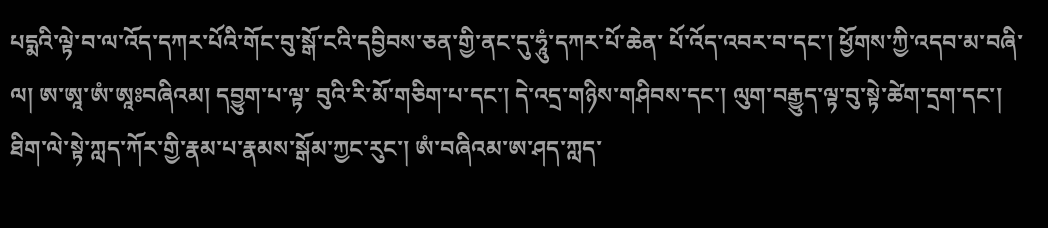པདྨའི་ལྟེ་བ་ལ་འོད་དཀར་པོའི་གོང་བུ་སྒོ་ངའི་དབྱིབས་ཅན་གྱི་ནང་དུ་ཧཱུཾ་དཀར་པོ་ཆེན་ པོ་འོད་འབར་བ་དང་། ཕྱོགས་ཀྱི་འདབ་མ་བཞི་ལ། ཨ་ཨཱ་ཨཾ་ཨཱཿབཞིའམ། དབྱུག་པ་ལྟ་ བུའི་རི་མོ་གཅིག་པ་དང་། དེ་འདྲ་གཉིས་གཤིབས་དང་། ལུག་བརྒྱུད་ལྟ་བུ་སྟེ་ཚེག་དྲག་དང་། ཐིག་ལེ་སྟེ་ཀླད་ཀོར་གྱི་རྣམ་པ་རྣམས་སྒོམ་ཀྱང་རུང་། ཨཾ་བཞིའམ་ཨ་ཤད་ཀླད་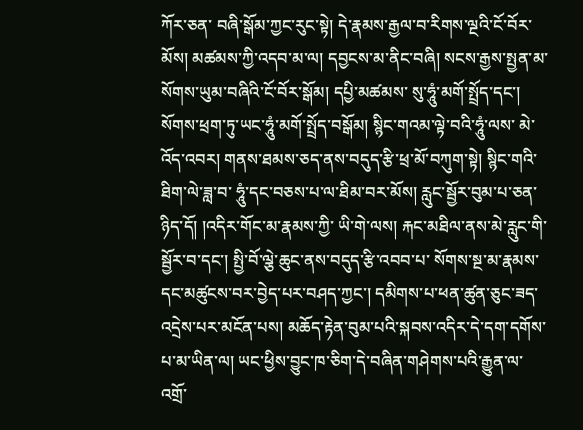ཀོར་ཅན་ བཞི་སྒོམ་ཀྱང་རུང་སྟེ། དེ་རྣམས་རྒྱལ་བ་རིགས་ལྔའི་ངོ་བོར་མོས། མཚམས་ཀྱི་འདབ་མ་ལ། དབྱངས་མ་ནིང་བཞི། སངས་རྒྱས་སྤྱན་མ་སོགས་ཡུམ་བཞིའི་ངོ་བོར་སྒོམ། དཔྱི་མཚམས་ སུ་ཧཱུཾ་མགོ་སྤྲོད་དང་། སོགས་ཕྲག་ཏུ་ཡང་ཧཱུཾ་མགོ་སྤྲོད་བསྒོམ། སྙིང་གའམ་ལྟེ་བའི་ཧཱུཾ་ལས་ མེ་འོད་འབར། གནས་ཐམས་ཅད་ནས་བདུད་རྩི་ཕྲ་མོ་བཀུག་སྟེ། སྙིང་གའི་ཐིག་ལེ་ཟླ་བ་ ཧཱུཾ་དང་བཅས་པ་ལ་ཐིམ་བར་མོས། རླུང་སྦྱོར་བུམ་པ་ཅན་ཉིད་དོ། །འདིར་གོང་མ་རྣམས་ཀྱི་ ཡི་གེ་ལས། རྐང་མཐིལ་ནས་མེ་རླུང་གི་སྦྱོར་བ་དང་། སྤྱི་བོ་ལྕེ་ཆུང་ནས་བདུད་རྩི་འབབ་པ་ སོགས་སྔ་མ་རྣམས་དང་མཚུངས་བར་བྱེད་པར་བཤད་ཀྱང་། དམིགས་པ་ཕན་ཚུན་ཅུང་ཟད་ འདྲེས་པར་མངོན་པས། མཆོད་རྟེན་བུམ་པའི་སྐབས་འདིར་དེ་དག་དགོས་པ་མ་ཡིན་ལ། ཡང་ཕྱིས་བྱུང་ཁ་ཅིག་དེ་བཞིན་གཤེགས་པའི་རྒྱུན་ལ་འགྲོ་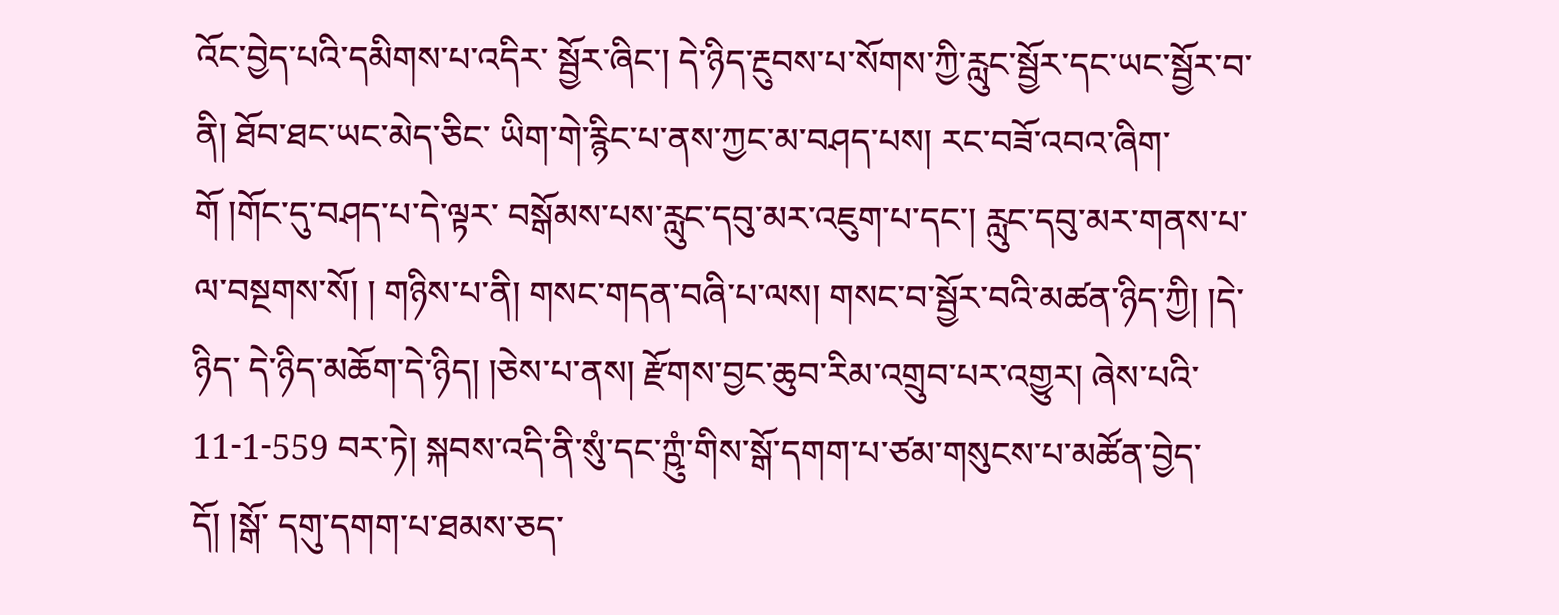འོང་བྱེད་པའི་དམིགས་པ་འདིར་ སྦྱོར་ཞིང་། དེ་ཉིད་རྔུབས་པ་སོགས་ཀྱི་རླུང་སྦྱོར་དང་ཡང་སྦྱོར་བ་ནི། ཐོབ་ཐང་ཡང་མེད་ཅིང་ ཡིག་གེ་རྙིང་པ་ནས་ཀྱང་མ་བཤད་པས། རང་བཟོ་འབའ་ཞིག་གོ །གོང་དུ་བཤད་པ་དེ་ལྟར་ བསྒོམས་པས་རླུང་དབུ་མར་འཇུག་པ་དང་། རླུང་དབུ་མར་གནས་པ་ལ་བསྔགས་སོ། ། གཉིས་པ་ནི། གསང་གདན་བཞི་པ་ལས། གསང་བ་སྦྱོར་བའི་མཚན་ཉིད་ཀྱི། །དེ་ཉིད་ དེ་ཉིད་མཆོག་དེ་ཉིད། །ཅེས་པ་ནས། རྫོགས་བྱང་ཆུབ་རིམ་འགྲུབ་པར་འགྱུར། ཞེས་པའི་ 11-1-559 བར་ཏེ། སྐབས་འདི་ནི་སུཾ་དང་ཀྵུཾ་གིས་སྒོ་དགག་པ་ཙམ་གསུངས་པ་མཚོན་བྱེད་དོ། །སྒོ་ དགུ་དགག་པ་ཐམས་ཅད་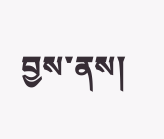བྱས་ནས།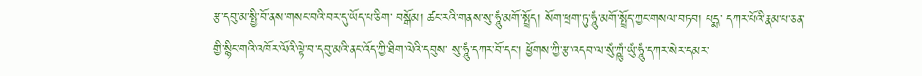རྩ་དབུ་མ་སྤྱི་བོ་ནས་གསང་བའི་བར་དུ་ཡོད་པ་ཅིག་ བསྒོམ། ཚང་རའི་གནས་སུ་ཧཱུཾ་མགོ་སྤྲོད། སོག་ཕྲག་ཏུ་ཧཱུཾ་མགོ་སྤྲོད་ཀྱང་གསལ་བཏབ། པདྨ་ དཀར་པོའི་རྣམ་པ་ཅན་གྱི་སྙིང་གའི་འཁོར་ལོའི་ལྟེ་བ་དབུ་མའི་ནང་འོད་ཀྱི་ཐིག་ལེའི་དབུས་ སུ་ཧཱུཾ་དཀར་བོ་དང་། ཕྱོགས་ཀྱི་རྩ་འདབ་ལ་སུཾ་ཀྵུཾ་ཡུཾ་ཧཱུཾ་དཀར་སེར་དམར་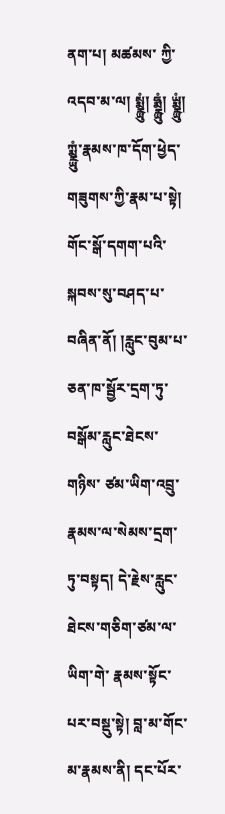ནག་པ། མཚམས་ ཀྱི་འདབ་མ་ལ། སྨྼྻུཾ། ཧྨྼྻུཾ། ཡྨྼྻུཾ། ཀྨྼྻུཾ་རྣམས་ཁ་དོག་ཕྱེད་གཟུགས་ཀྱི་རྣམ་པ་སྟེ། གོང་སྒོ་དགག་པའི་ སྐབས་སུ་བཤད་པ་བཞིན་ནོ། །རླུང་བུམ་པ་ཅན་ཁ་སྦྱོར་དྲག་ཏུ་བསྒོམ་རླུང་ཐེངས་གཉིས་ ཙམ་ཡིག་འབྲུ་རྣམས་ལ་སེམས་དྲག་ཏུ་བསྟད། དེ་རྗེས་རླུང་ཐེངས་གཅིག་ཙམ་ལ་ཡིག་གེ་ རྣམས་སྟོང་པར་བསྡུ་སྟེ། བླ་མ་གོང་མ་རྣམས་ནི། དང་པོར་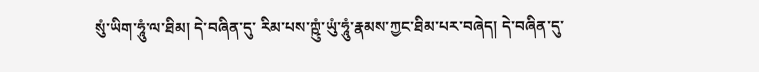སུཾ་ཡིག་ཧཱུཾ་ལ་ཐིམ། དེ་བཞིན་དུ་ རིམ་པས་ཀྵུཾ་ཡུཾ་ཧཱུཾ་རྣམས་ཀྱང་ཐིམ་པར་བཞེད། དེ་བཞིན་དུ་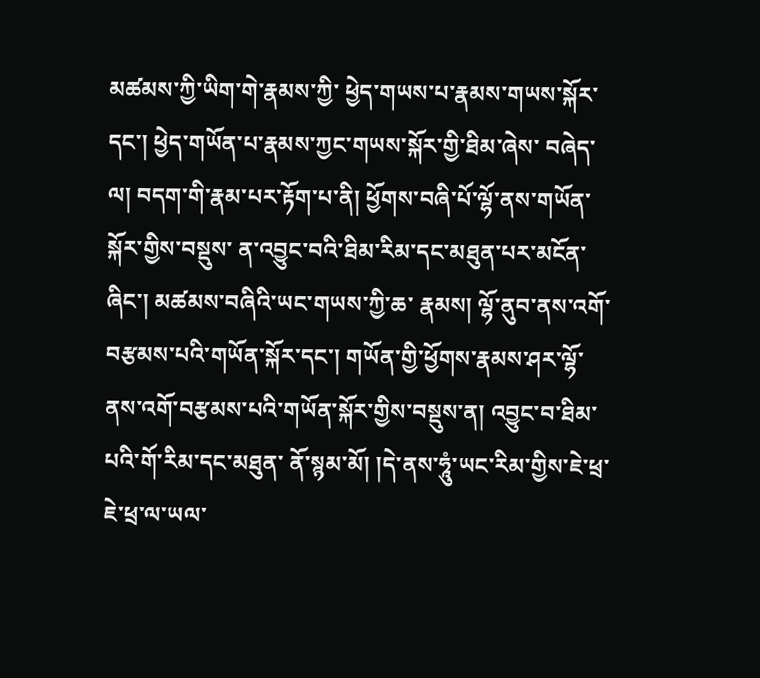མཚམས་ཀྱི་ཡིག་གེ་རྣམས་ཀྱི་ ཕྱེད་གཡས་པ་རྣམས་གཡས་སྐོར་དང་། ཕྱེད་གཡོན་པ་རྣམས་ཀྱང་གཡས་སྐོར་གྱི་ཐིམ་ཞེས་ བཞེད་ལ། བདག་གི་རྣམ་པར་རྟོག་པ་ནི། ཕྱོགས་བཞི་པོ་ལྷོ་ནས་གཡོན་སྐོར་གྱིས་བསྡུས་ ན་འབྱུང་བའི་ཐིམ་རིམ་དང་མཐུན་པར་མངོན་ཞིང་། མཚམས་བཞིའི་ཡང་གཡས་ཀྱི་ཆ་ རྣམས། ལྷོ་ནུབ་ནས་འགོ་བརྩམས་པའི་གཡོན་སྐོར་དང་། གཡོན་གྱི་ཕྱོགས་རྣམས་ཤར་ལྷོ་ ནས་འགོ་བརྩམས་པའི་གཡོན་སྐོར་གྱིས་བསྡུས་ན། འབྱུང་བ་ཐིམ་པའི་གོ་རིམ་དང་མཐུན་ ནོ་སྙམ་མོ། །དེ་ནས་ཧཱུཾ་ཡང་རིམ་གྱིས་ཇེ་ཕྲ་ཇེ་ཕྲ་ལ་ཡལ་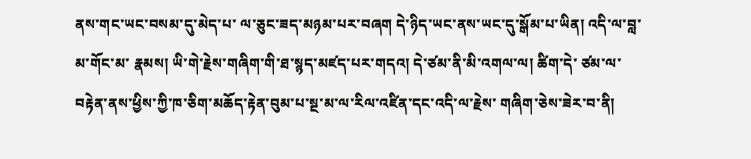ནས་གང་ཡང་བསམ་དུ་མེད་པ་ ལ་ཅུང་ཟད་མཉམ་པར་བཞག དེ་ཉིད་ཡང་ནས་ཡང་དུ་སྒོམ་པ་ཡིན། འདི་ལ་བླ་མ་གོང་མ་ རྣམས། ཡི་གེ་རྗེས་གཞིག་གི་ཐ་སྙད་མཛད་པར་གདའ། དེ་ཙམ་ནི་མི་འགལ་ལ། ཚིག་དེ་ ཙམ་ལ་བརྟེན་ནས་ཕྱིས་ཀྱི་ཁ་ཅིག་མཆོད་རྟེན་བུམ་པ་སྔ་མ་ལ་རིལ་འཛིན་དང་འདི་ལ་རྗེས་ གཞིག་ཅེས་ཟེར་བ་ནི།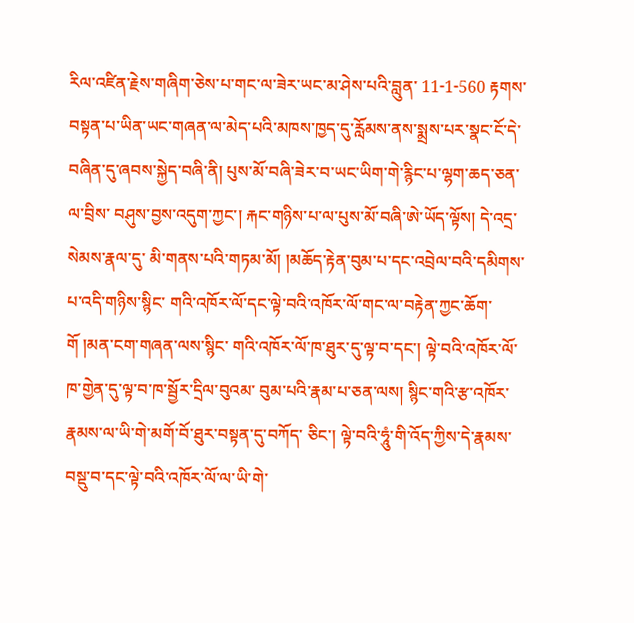རིལ་འཛིན་རྗེས་གཞིག་ཅེས་པ་གང་ལ་ཟེར་ཡང་མ་ཤེས་པའི་བླུན་ 11-1-560 རྟགས་བསྟན་པ་ཡིན་ཡང་གཞན་ལ་མེད་པའི་མཁས་ཁྱད་དུ་རློམས་ནས་སྨྲས་པར་སྣང་ངོ་དེ་ བཞིན་དུ་ཞབས་སྐྱེད་བཞི་ནི། པུས་མོ་བཞི་ཟེར་བ་ཡང་ཡིག་གེ་རྙིང་པ་ལྷག་ཆད་ཅན་ལ་བྲིས་ བཤུས་བྱས་འདུག་ཀྱང་། རྐང་གཉིས་པ་ལ་པུས་མོ་བཞི་ཨེ་ཡོད་ལྟོས། དེ་འདྲ་སེམས་རྣལ་དུ་ མི་གནས་པའི་གཏམ་མོ། །མཆོད་རྟེན་བུམ་པ་དང་འབྲེལ་བའི་དམིགས་པ་འདི་གཉིས་སྙིང་ གའི་འཁོར་ལོ་དང་ལྟེ་བའི་འཁོར་ལོ་གང་ལ་བརྟེན་ཀྱང་ཆོག་གོ །མན་ངག་གཞན་ལས་སྙིང་ གའི་འཁོར་ལོ་ཁ་ཐུར་དུ་ལྟ་བ་དང་། ལྟེ་བའི་འཁོར་ལོ་ཁ་གྱེན་དུ་ལྟ་བ་ཁ་སྦྱོར་དྲིལ་བུའམ་ བུམ་པའི་རྣམ་པ་ཅན་ལས། སྙིང་གའི་རྩ་འཁོར་རྣམས་ལ་ཡི་གེ་མགོ་བོ་ཐུར་བསྟན་དུ་བཀོད་ ཅིང་། ལྟེ་བའི་ཧཱུཾ་གི་འོད་ཀྱིས་དེ་རྣམས་བསྡུ་བ་དང་ལྟེ་བའི་འཁོར་ལོ་ལ་ཡི་གེ་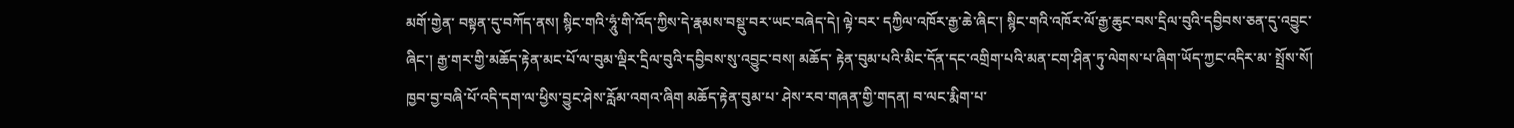མགོ་གྱེན་ བསྟན་དུ་བཀོད་ནས། སྙིང་གའི་ཧཱུཾ་གི་འོད་ཀྱིས་དེ་རྣམས་བསྡུ་བར་ཡང་བཞེད་དེ། ལྟེ་བར་ དཀྱིལ་འཁོར་རྒྱ་ཆེ་ཞིང་། སྙིང་གའི་འཁོར་ལོ་རྒྱ་ཆུང་བས་དྲིལ་བུའི་དབྱིབས་ཅན་དུ་འབྱུང་ ཞིང་། རྒྱ་གར་གྱི་མཆོད་རྟེན་མང་པོ་ལ་བུམ་ལྡིར་དྲིལ་བུའི་དབྱིབས་སུ་འབྱུང་བས། མཆོད་ རྟེན་བུམ་པའི་མིང་དོན་དང་འགྲིག་པའི་མན་ངག་ཤིན་ཏུ་ལེགས་པ་ཞིག་ཡོད་ཀྱང་འདིར་མ་ སྤྲོས་སོ། ཁྱབ་བྱ་བཞི་པོ་འདི་དག་ལ་ཕྱིས་བྱུང་ཤེས་རློམ་འགའ་ཞིག མཆོད་རྟེན་བུམ་པ་ ཤེས་རབ་གཞན་གྱི་གདན། བ་ལང་རྨིག་པ་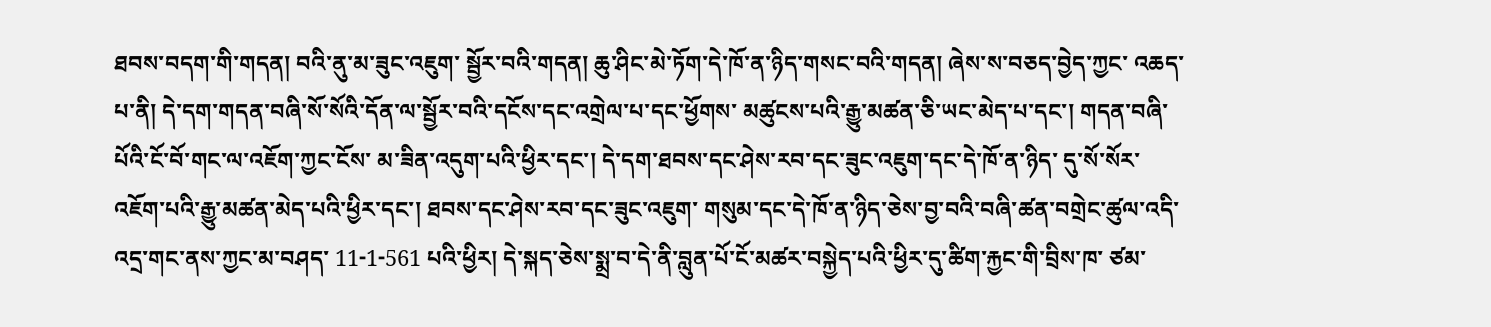ཐབས་བདག་གི་གདན། བའི་ནུ་མ་ཟུང་འཇུག་ སྦྱོར་བའི་གདན། ཆུ་ཤིང་མེ་ཏོག་དེ་ཁོ་ན་ཉིད་གསང་བའི་གདན། ཞེས་ས་བཅད་བྱེད་ཀྱང་ འཆད་པ་ནི། དེ་དག་གདན་བཞི་སོ་སོའི་དོན་ལ་སྦྱོར་བའི་དངོས་དང་འགྲེལ་པ་དང་ཕྱོགས་ མཚུངས་པའི་རྒྱུ་མཚན་ཅི་ཡང་མེད་པ་དང་། གདན་བཞི་པོའི་ངོ་བོ་གང་ལ་འཇོག་ཀྱང་ངོས་ མ་ཟིན་འདུག་པའི་ཕྱིར་དང་། དེ་དག་ཐབས་དང་ཤེས་རབ་དང་ཟུང་འཇུག་དང་དེ་ཁོ་ན་ཉིད་ དུ་སོ་སོར་འཇོག་པའི་རྒྱུ་མཚན་མེད་པའི་ཕྱིར་དང་། ཐབས་དང་ཤེས་རབ་དང་ཟུང་འཇུག་ གསུམ་དང་དེ་ཁོ་ན་ཉིད་ཅེས་བྱ་བའི་བཞི་ཚན་བགྲེང་ཚུལ་འདི་འདྲ་གང་ནས་ཀྱང་མ་བཤད་ 11-1-561 པའི་ཕྱིར། དེ་སྐད་ཅེས་སྨྲ་བ་དེ་ནི་བླུན་པོ་ངོ་མཚར་བསྐྱེད་པའི་ཕྱིར་དུ་ཚིག་རྐྱང་གི་བྲིས་ཁ་ ཙམ་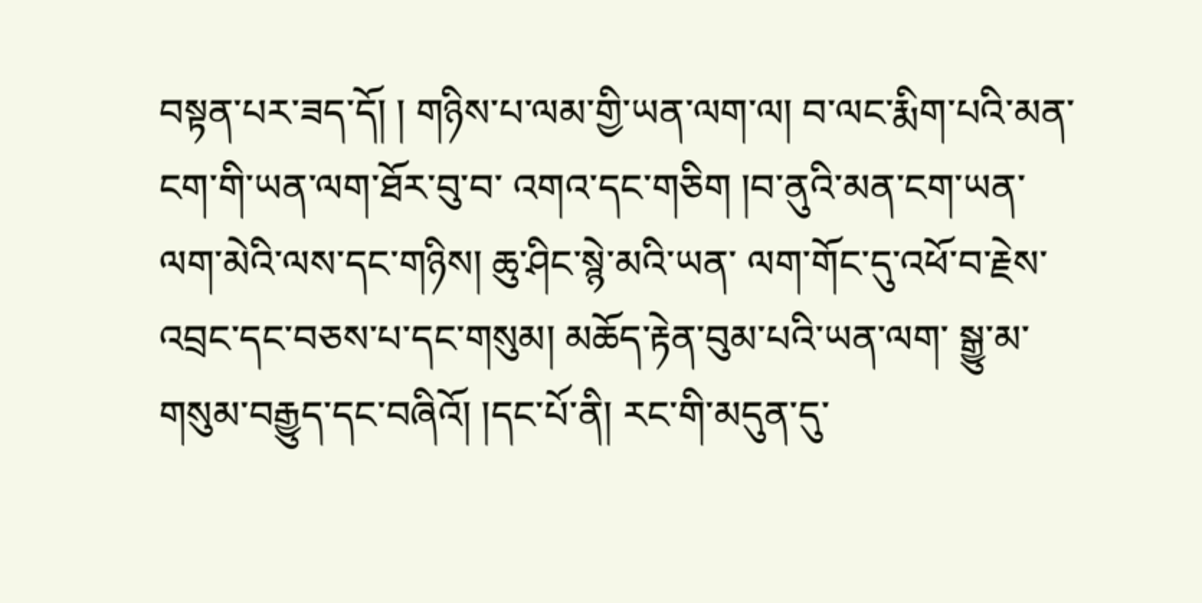བསྟན་པར་ཟད་དོ། ། གཉིས་པ་ལམ་གྱི་ཡན་ལག་ལ། བ་ལང་རྨིག་པའི་མན་ངག་གི་ཡན་ལག་ཐོར་བུ་བ་ འགའ་དང་གཅིག །བ་ནུའི་མན་ངག་ཡན་ལག་མེའི་ལས་དང་གཉིས། ཆུ་ཤིང་སྙེ་མའི་ཡན་ ལག་གོང་དུ་འཕོ་བ་རྗེས་འབྲང་དང་བཅས་པ་དང་གསུམ། མཆོད་རྟེན་བུམ་པའི་ཡན་ལག་ སྒྱུ་མ་གསུམ་བརྒྱུད་དང་བཞིའོ། །དང་པོ་ནི། རང་གི་མདུན་དུ་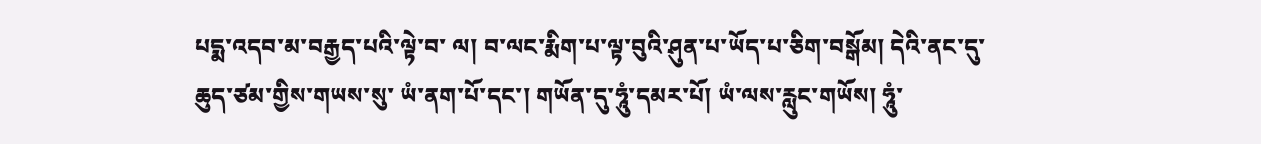པདྨ་འདབ་མ་བརྒྱད་པའི་ལྟེ་བ་ ལ། བ་ལང་རྨིག་པ་ལྟ་བུའི་ཤུན་པ་ཡོད་པ་ཅིག་བསྒོམ། དེའི་ནང་དུ་ཆུད་ཙམ་གྱིས་གཡས་སུ་ ཡཾ་ནག་པོ་དང་། གཡོན་དུ་ཧཱུཾ་དམར་པོ། ཡཾ་ལས་རླུང་གཡོས། ཧཱུཾ་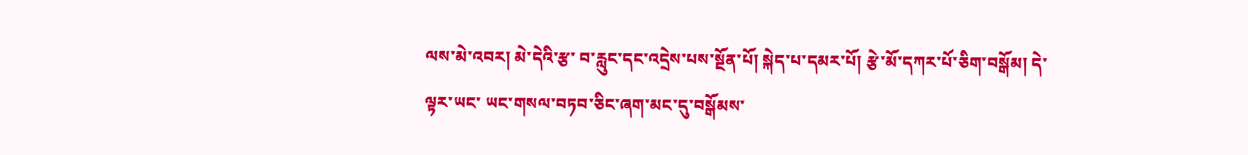ལས་མེ་འབར། མེ་དེའི་རྩ་ བ་རླུང་དང་འདྲེས་པས་སྔོན་པོ། སྐེད་པ་དམར་པོ། རྩེ་མོ་དཀར་པོ་ཅིག་བསྒོམ། དེ་ལྟར་ཡང་ ཡང་གསལ་བཏབ་ཅིང་ཞག་མང་དུ་བསྒོམས་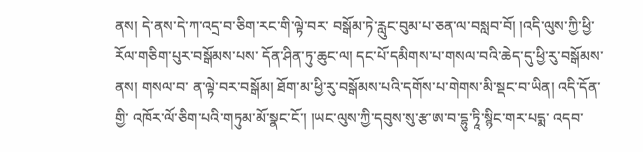ནས། དེ་ནས་དེ་ཀ་འདྲ་བ་ཅིག་རང་གི་ལྟེ་བར་ བསྒོམ་ཏེ་རླུང་བུམ་པ་ཅན་ལ་བསླབ་བོ། །འདི་ལུས་ཀྱི་ཕྱི་རོལ་གཅིག་པུར་བསྒོམས་པས་ དོན་ཤིན་ཏུ་ཆུང་ལ། དང་པོ་དམིགས་པ་གསལ་བའི་ཆེད་དུ་ཕྱི་རུ་བསྒོམས་ནས། གསལ་བ་ ན་ལྟེ་བར་བསྒོམ། ཐོག་མ་ཕྱི་རུ་བསྒོམས་པའི་དགོས་པ་གེགས་མི་སྡང་བ་ཡིན། འདི་དོན་གྱི་ འཁོར་ལོ་ཅིག་པའི་གཏུམ་མོ་སྣང་ངོ་། །ཡང་ལུས་ཀྱི་དབུས་སུ་རྩ་ཨ་བ་དྷུ་ཏཱི་སྙིང་གར་པདྨ་ འདབ་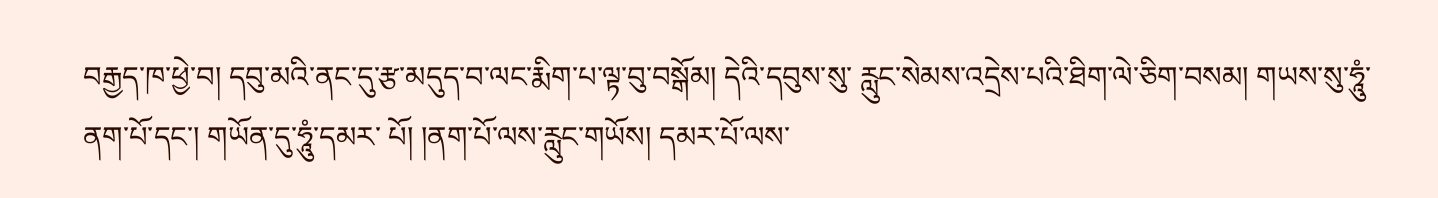བརྒྱད་ཁ་ཕྱེ་བ། དབུ་མའི་ནང་དུ་རྩ་མདུད་བ་ལང་རྨིག་པ་ལྟ་བུ་བསྒོམ། དེའི་དབུས་སུ་ རླུང་སེམས་འདྲེས་པའི་ཐིག་ལེ་ཅིག་བསམ། གཡས་སུ་ཧཱུཾ་ནག་པོ་དང་། གཡོན་དུ་ཧཱུཾ་དམར་ པོ། །ནག་པོ་ལས་རླུང་གཡོས། དམར་པོ་ལས་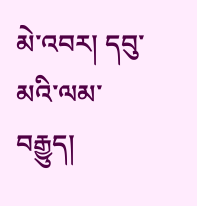མེ་འབར། དབུ་མའི་ལམ་བརྒྱུད།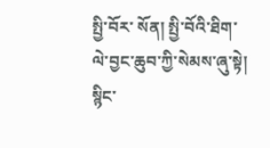སྤྱི་བོར་ སོན། སྤྱི་བོའི་ཐིག་ལེ་བྱང་ཆུབ་ཀྱི་སེམས་ཞུ་སྟེ། སྙིང་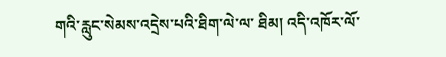གའི་རླུང་སེམས་འདྲེས་པའི་ཐིག་ལེ་ལ་ ཐིམ། འདི་འཁོར་ལོ་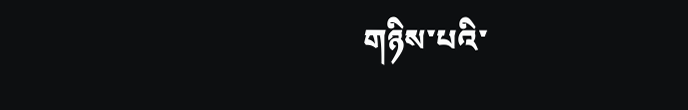གཉིས་པའི་